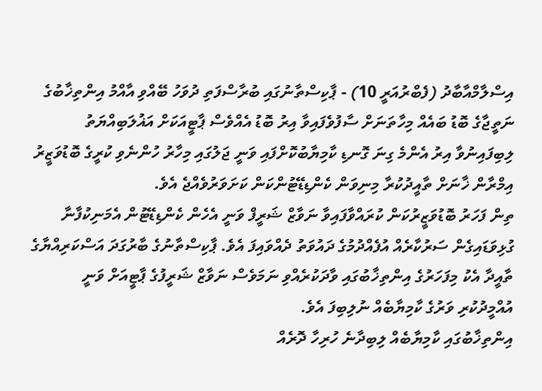އިސްލާމްއާބާދު (ފެބްރުއަރީ 10) - ޕާކިސްތާނުގައި ބުރާސްފަތި ދުވަހު ބޭއްވި އާއްމު އިންތިޚާބުގެ ނަތީޖާގެ ބޮޑު ބައެއް މިހާތަނަށް ސާފުވެފައިވާ އިރު ބޮޑު އެއްވެސް ޕާޓީއަކަށް އަޣުލަބިއްޔަތު ލިބިފައިނުވާ އިރު އެންމެ ގިނަ ގޮނޑި ކާމިޔާބުކޮށްފައި ވަނީ ޖަލުގައި މިހާރު ހުންނެވި ކުރީގެ ބޮޑުވަޒީރު އިމްރާން ޚާނަށް ތާއީދުކުރާ މިނިވަން ކެންޑިޑޭޓުންކަން ކަށަވަރުވެއްޖެ އެވެ.
ތިން ފަހަރު ބޮޑުވަޒީރުކަން ކުރައްވާފައިވާ ނަވާޒް ޝަރީފް ވަނީ އެހެން ކެންޑިޑޭޓުން އެމަނިކުފާނާ ގުޅިވަޑައިގެން ސަރުކާރެއް އުފެއްދުމުގެ ދައުވަތު ދެއްވައިފަ އެވެ. ޕާކިސްތާނުގެ ބާރުގަދަ އަސްކަރިއްޔާގެ ތާއީދާ އެކު މިފަހަރުގެ އިންތިޚާބުގައި ވާދަކުރެއްވި ނަމަވެސް ނަވާޒް ޝަރީފުގެ ޕާޓީއަށް ވަނީ އުއްމީދުކުރި ވަރުގެ ކާމިޔާބެއް ނުލިބިފަ އެވެ.
އިންތިޚާބުގައި ކާމިޔާބެއް ލިބިދާނެ ހުރިހާ ދޮރެއް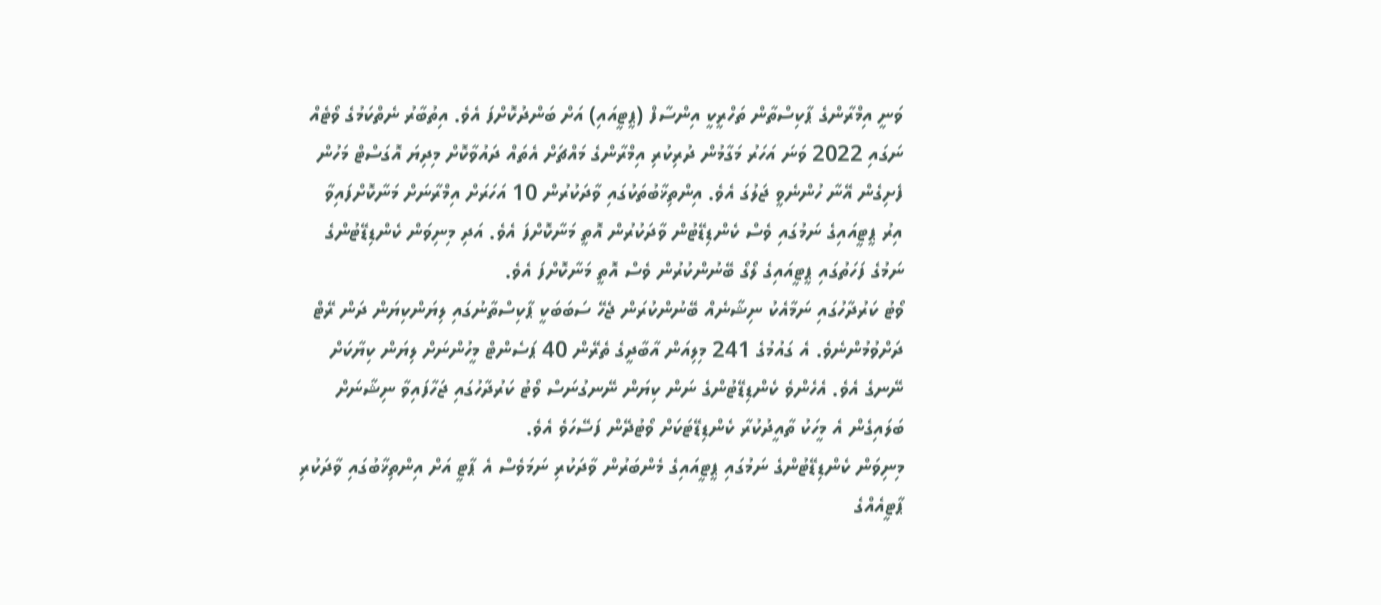ވަނީ އިމްރާންގެ ޕާކިސްތާން ތަހްރީކީ އިންސާފް (ޕީޓީއައި) އަށް ބަންދުކޮށްފަ އެވެ. އިތުބާރު ނެތްކަމުގެ ވޯޓެއް ނަގައި 2022 ވަނަ އަހަރު މަގާމުން ދުރިކުރި އިމްރާންގެ މައްޗަށް އެތައް ދައުވާކޮށް މިދިޔަ އޮގަސްޓް މަހުން ފެށިގެން އޭނާ ހުންނެވީ ޖަލުގަ އެވެ. އިންތިޚާބުތަކުގައި ވާދަކުރުން 10 އަހަރަށް އިމްރާނަށް މަނާކޮށްފައިވާ އިރު ޕީޓީއައިގެ ނަމުގައި ވެސް ކެންޑިޑޭޓުން ވާދަކުރުން އޮތީ މަނާކޮށްފަ އެވެ. އަދި މިނިވަން ކެންޑިޑޭޓުންގެ ނަމުގެ ފަހަތުގައި ޕީޓީއައިގެ ލޯގޯ ބޭނުންކުރުން ވެސް އޮތީ މަނާކޮށްފަ އެވެ.
ވޯޓު ކަރުދާހުގައި ނަމާއެކު ނިޝާނެއް ބޭނުންކުރަން ޖެހޭ ސަބަބަކީ ޕާކިސްތާނުގައި ލިޔަންކިޔަން ދަން ރޭޓް ދަށްވުމުންނެވެ. އެ ގައުމުގެ 241 މިލިއަން އާބާދީގެ ތެރޭން 40 ޕަސެންޓް މީހުންނަށް ލިޔަން ކިޔާކަށް ނޭނގެ އެވެ. އެހެންވެ ކެންޑިޑޭޓުންގެ ނަން ކިޔަން ނޭނގުނަސް ވޯޓު ކަރުދާހުގައި ޖަހާފައިވާ ނިޝާނަށް ބަލައިގެން އެ މީހަކު ތާއީދުކުރާ ކެންޑިޑޭޓަކަށް ވޯޓުދޭން ފަސޭހަވެ އެވެ.
މިނިވަން ކެންޑިޑޭޓުންގެ ނަމުގައި ޕީޓީއައިގެ މެންބަރުން ވާދަކުރި ނަމަވެސް އެ ޕާޓީ އަށް އިންތިޚާބުގައި ވާދަކުރި ޕާޓީއެއްގެ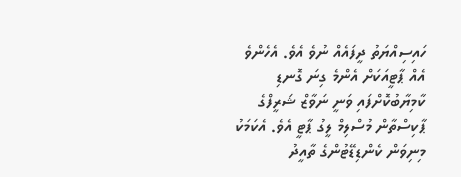ހައިސިއްޔަތު ދީފައެއް ނުވެ އެވެ. އެހެންވެ އެއް ޕާޓީއަކަށް އެންމެ ގިނަ ގޮނޑި ކާމިޔާބުކޮށްފައި ވަނީ ނަވާޒް ޝަރީފްގެ ޕާކިސްތާން މުސްލިމް ލީގު ޕާޓީ އެވެ. އެކަމަކު މިނިވަން ކެންޑިޑޭޓުންގެ ތާއީދު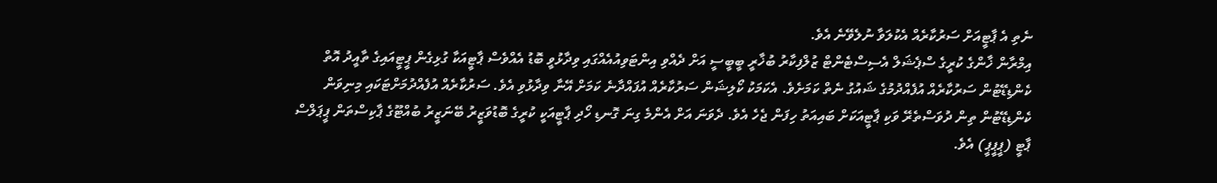ނެތި އެ ޕާޓީއަށް ސަރުކާރެއް އެކުލަވާ ނުލެވޭނެ އެވެ.
އިމްރާން ޚާންގެ ކުރީގެ ސްޕެޝަލް އެސިސްޓެންޓް ޒުލްފިކާރު ބުޚާރީ ބީބީސީ އަށް ދެއްވި އިންޓަވިއުއެއްގައި ވިދާޅުވީ ބޮޑު އެއްވެސް ޕާޓީއަކާ ގުޅިގެން ޕީޓީއައިގެ ތާއީދު އޮތް ކެންޑިޑޭޓުން ސަރުކާރެއް އުފެއްދުމުގެ ޝައުގު ނެތް ކަމަށެވެ. އެކަމަކު ކޯލިޝަން ސަރުކާރެއް އުފައްދާނެ ކަމަށް އޭނާ ވިދާޅުވި އެވެ. ސަރުކާރެއް އުފެއްދުމަށްޓަކައި މިނިވަން ކެންޑިޑޭޓުން ތިން ދުވަސްތެރޭ ވަކި ޕާޓީއަކަށް ބައިއަތު ހިފަން ޖެހެ އެވެ. ދެވަނަ އަށް އެންމެ ގިނަ ގޮނޑި ހޯދި ޕާޓީއަކީ ކުރީގެ ބޮޑުވަޒީރު ބޭނަޒީރު ބުއްޓޫގެ ޕާކިސްތަން ޕީޕަލްސް ޕާޓީ (ޕީޕީޕީ) އެވެ.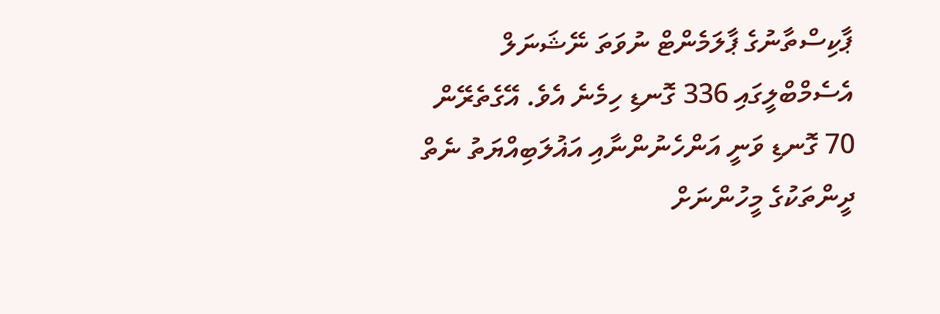ޕާކިސްތާނުގެ ޕާލަމެންޓް ނުވަތަ ނޭޝަނަލް އެސެމްބްލީގައި 336 ގޮނޑި ހިމެނެ އެވެ. އޭގެތެރޭން 70 ގޮނޑި ވަނީ އަންހެނުންނާއި އަޣުލަބިއްޔަތު ނެތް ދީންތަކުގެ މީހުންނަށް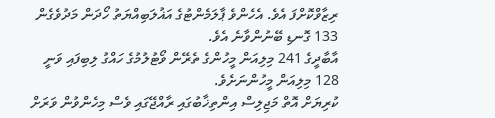ރިޒާވްކޮށްފަ އެވެ. އެހެންވެ ޕާލަމެންޓުގެ އަޣުލަބިއްޔަތު ހޯދަން މަދުވެގެން 133 ގޮނޑި ބޭނުންވާނެ އެވެ.
އާބާދީގެ 241 މިލިއަން މީހުންގެ ތެރޭން ވޯޓުލުމުގެ ހައްގު ލިބިފައި ވަނީ 128 މިލިއަން މީހުންނަށެވެ.
ކުރިޔަށް އޮތް މަޖިލިސް އިންތިޚާބުގައި ރާއްޖޭގައި ވެސް މިހެންވުން ވަރަށް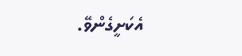އެކަށީގެންވޭ.